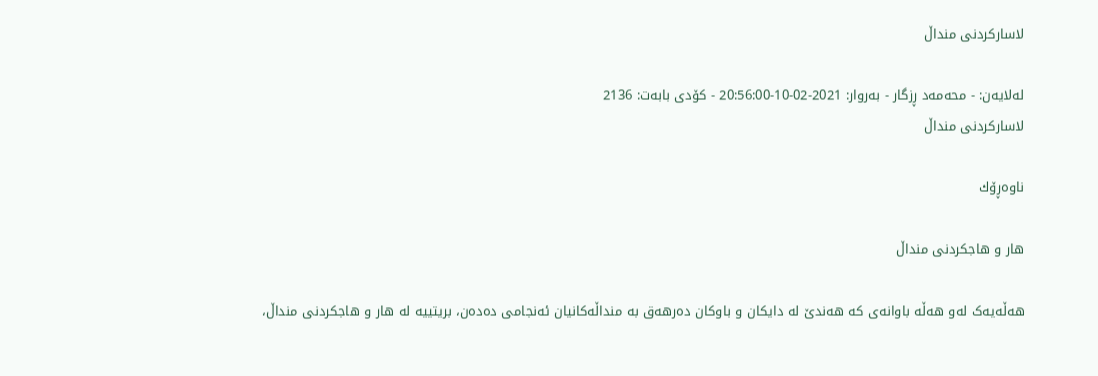لاسارکردنی منداڵ

له‌لایه‌ن: - محەمەد ڕزگار - به‌روار: 2021-02-10-20:56:00 - کۆدی بابەت: 2136
لاسارکردنی منداڵ

ناوه‌ڕۆك

هار و هاجکردنی منداڵ

هەڵەیەک لەو هەڵە باوانەی کە هەندێ لە دایکان و باوکان دەرهەق بە منداڵەکانیان ئەنجامی دەدەن، بریتییە لە هار و هاجکردنی منداڵ،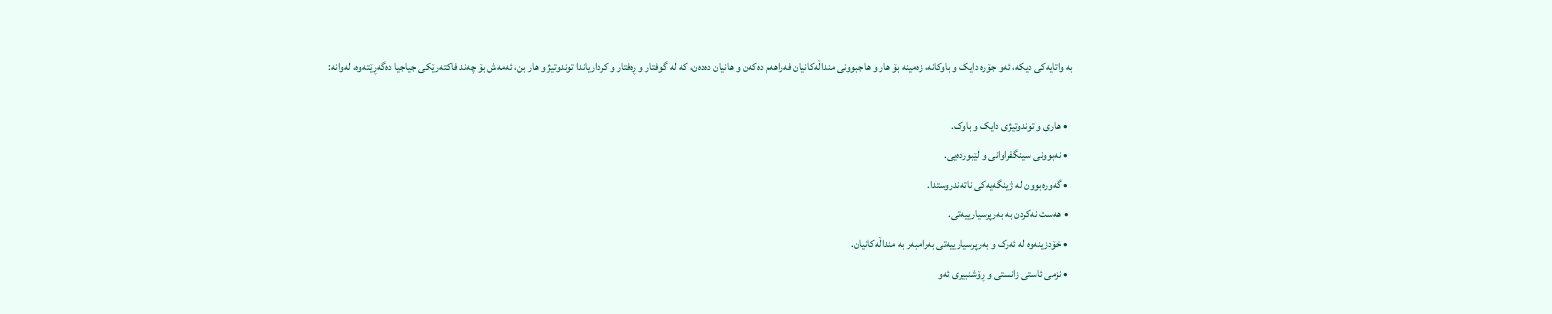بە واتایەکی دیکە، ئەو جۆرە دایک و باوکانە، زەمینە بۆ هار و هاجبوونی منداڵەکانیان فەراهەم دەکەن و هانیان دەدەن، کە لە گوفتار و ڕەفتار و کرداریاندا توندوتیژ و هار بن، ئەمەش بۆ چەند فاکتەرێکی جیاجیا دەگەڕێتەوە، لەوانە:

  • هاری و توندوتیژی دایک و باوک.
  • نەبوونی سینگفراوانی و لێبوردەیی.
  • گەورەبوون لە ژینگەیەکی ناتەندروستدا.
  • هەست نەکردن بە بەرپرسیارییەتی.
  • خۆدزینەوە لە ئەرک و بەرپرسیارییەتی بەرامبەر بە منداڵەکانیان.
  • نزمی ئاستی زانستی و ڕۆشنبیری ئەو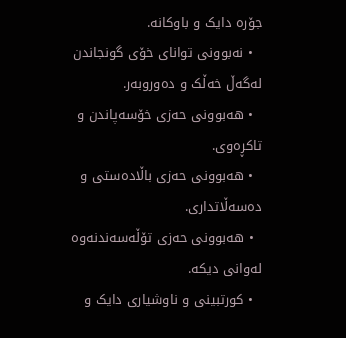جۆرە دایک و باوکانە.
  • نەبوونی توانای خۆی گونجاندن لەگەڵ خەڵک و دەوروبەر.
  • هەبوونی حەزی خۆسەپاندن و تاکڕەوی.
  • هەبوونی حەزی باڵادەستی و دەسەڵاتداری.
  • هەبوونی حەزی تۆڵەسەندنەوە لەوانی دیکە.
  • کورتبینی و ناوشیاری دایک و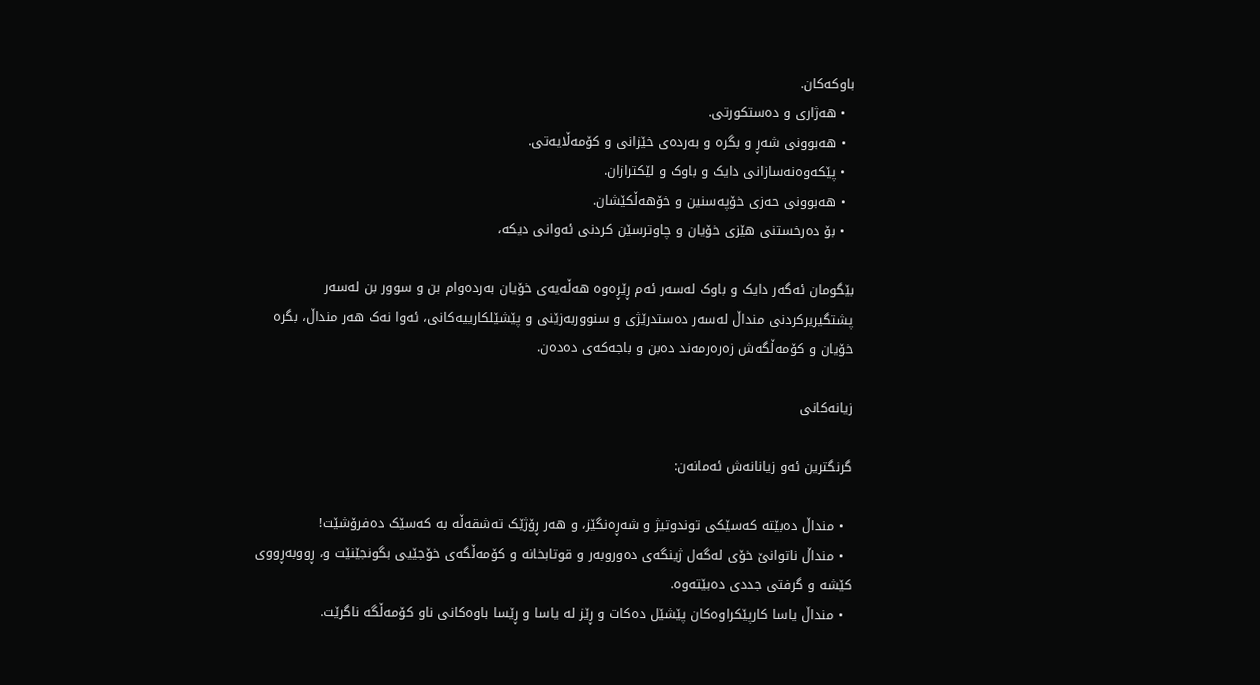باوکەکان.
  • هەژاری و دەستکورتی.
  • هەبوونی شەڕ و بگرە و بەردەی خێزانی و کۆمەڵایەتی.
  • پێکەوەنەسازانی دایک و باوک و لێکترازان.
  • هەبوونی حەزی خۆپەسنین و خۆهەڵکێشان.
  • بۆ دەرخستنی هێزی خۆیان و چاوترسێن کردنی ئەوانی دیکە،

بێگومان ئەگەر دایک و باوک لەسەر ئەم ڕێڕەوە هەڵەیەی خۆیان بەردەوام بن و سوور بن لەسەر پشتگیریرکردنی منداڵ لەسەر دەستدرێژی و سنووربەزێنی و پێشێلکارییەکانی، ئەوا نەک هەر منداڵ، بگرە خۆیان و کۆمەڵگەش زەرەرمەند دەبن و باجەکەی دەدەن.

زیانەكانی

گرنگترین ئەو زیانانەش ئەمانەن:

  • منداڵ دەبێتە کەسێکی توندوتیژ و شەڕەنگێز، و هەر ڕۆژێک تەشقەڵە بە کەسێک دەفرۆشێت!
  • منداڵ ناتوانێ خۆی لەگەل ژینگەی دەوروبەر و قوتابخانە و کۆمەڵگەی خۆجێیی بگونجێنێت و، ڕووبەڕووی کێشە و گرفتی جددی دەبێتەوە.
  • منداڵ یاسا کارپێکراوەکان پێشێل دەکات و ڕێز لە یاسا و ڕێسا باوەکانی ناو کۆمەڵگە ناگرێت.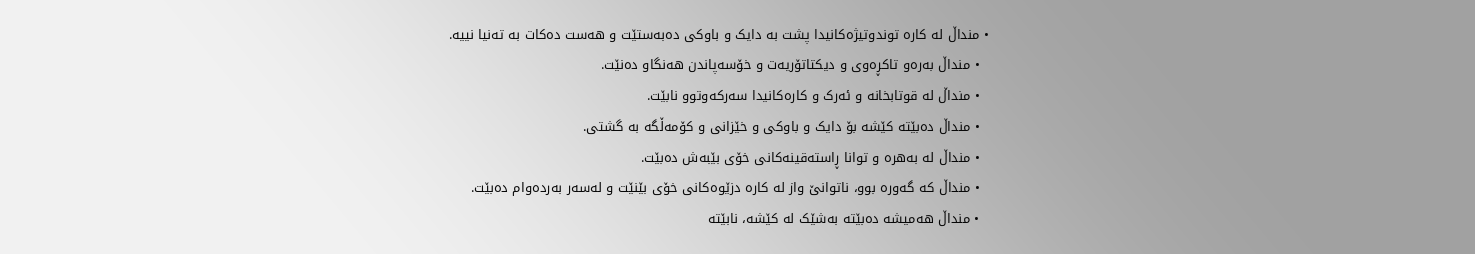• منداڵ لە کارە توندوتیژەکانیدا پشت بە دایک و باوکی دەبەستێت و هەست دەکات بە تەنیا نییە.
  • منداڵ بەرەو تاکڕەوی و دیکتاتۆریەت و خۆسەپاندن هەنگاو دەنێت.
  • منداڵ لە قوتابخانە و ئەرک و کارەکانیدا سەرکەوتوو نابێت.
  • منداڵ دەبێتە کێشە بۆ دایک و باوکی و خێزانی و کۆمەڵگە بە گشتی.
  • منداڵ لە بەهرە و توانا ڕاستەقینەکانی خۆی بێبەش دەبێت.
  • منداڵ کە گەورە بوو، ناتوانێ واز لە کارە دزێوەکانی خۆی بێنێت و لەسەر بەردەوام دەبێت.
  • منداڵ هەمیشە دەبێتە بەشێک لە کێشە، نابێتە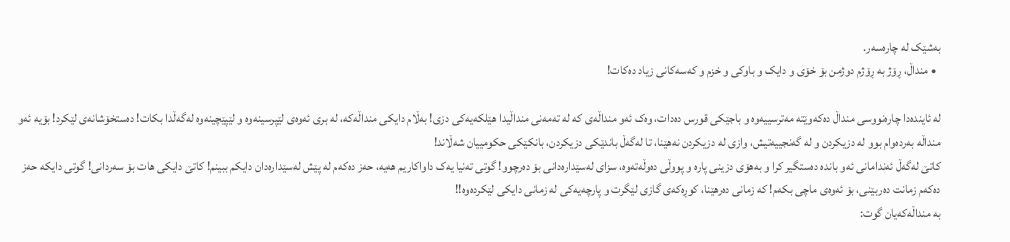بەشێک لە چارەسەر.
  • منداڵ، ڕۆژ بە ڕۆژم دوژمن بۆ خۆی و دایک و باوکی و خزم و کەسەکانی زیاد دەکات!

لە ئایندەدا چارەنووسی منداڵ دەکەوێتە مەترسییەوە و باجێکی قورس دەدات، وەک ئەو منداڵەی کە لە تەمەنی منداڵیدا هێلکەیەکی دزی! بەڵام دایکی منداڵەکە، لە بری ئەوەی لێپرسینەوە و لێپێچینەوە لەگەڵدا بکات! دەستخۆشانەی لێکرد! بۆیە ئەو منداڵە بەردەوام بوو لە دزیکردن و لە گەنجییەتیش، وازی لە دزیکردن نەهێنا، تا لەگەڵ باندێکی دزیکردن، بانکێکی حکومییان شەڵاند!
کاتێ لەگەڵ ئەندامانی ئەو باندە دەستگیر کرا و بەهۆی دزینی پارە و پووڵی دەوڵەتەوە، سزای لەسێدارەدانی بۆ دەرچوو! گوتی تەنیا یەک داواکاریم هەیە، حەز دەکەم لە پێش لەسێدارەدان دایکم ببینم! کاتێ دایکی هات بۆ سەردانی! گوتی دایکە حەز دەکەم زمانت دەربێنی، بۆ ئەوەی ماچی بکەم! کە زمانی دەرهێنا، کوڕەکەی گازی لێگرت و پارچەیەکی لە زمانی دایکی لێکردەوە!!
بە منداڵەکەیان گوت: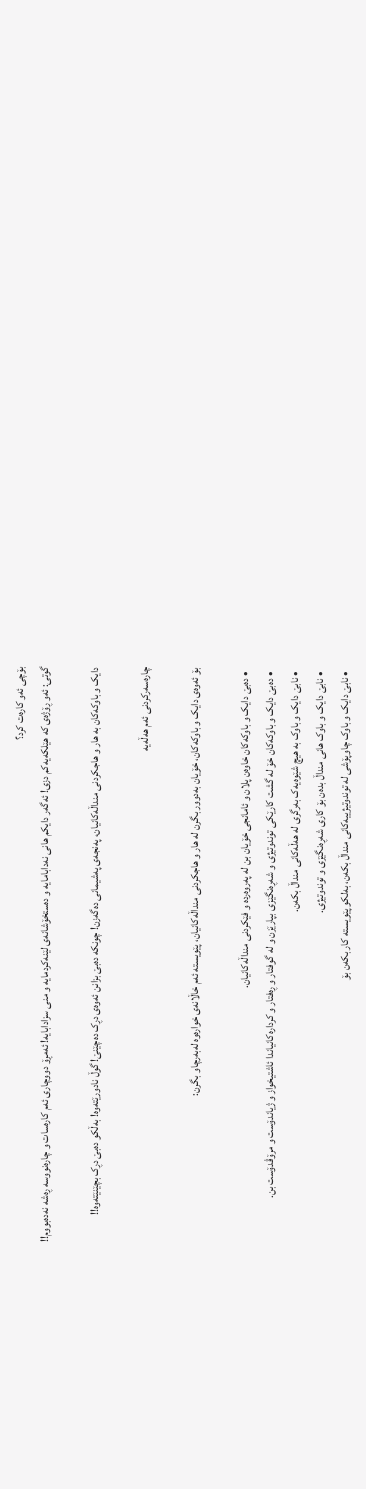بۆچی ئەو کارەت کرد؟
گوتی: ئەو ڕۆژەی کە هێلکەیەکم دزی! ئەگەر دایکم هانی نەدابامایە و دەستخۆشانەی لێنەکردمایە و منی سزادابایە! ئەمڕۆ دووچاری ئەم کارەسات و چارەنووسە ڕەشە نەدەبووم!!

دایک و باوکەکان بە هار و هاجکردنی منداڵەکانیان، پەنجەی پەشیمانی دەگەزن! چونکە دەبێ بزانن ئەوەی دڕک دەچێنێ! گوڵ نادورێتەوە! بەڵکو دەبێ دڕک بچێنێتەوە!!

چارەسەرکردنی ئەم هەڵەیە

بۆ ئەوەی دایک و باوکەکان، خۆیان بەدوور بگرن لە هار و هاجکردنی منداڵەکانیان، پێویستە ئەم خاڵانەی خوارەوە لەبەرچاو بگرن:

  • دەبێ دایک و باوکەکان خاوەن پلان و ئامانجی خۆیان بن لە پەروەردە و فێکردنی منداڵەکانیان.
  • دەبێ دایک و باوکەکان خۆ لە گشت کارێکی توندوتیژی و شەڕەنگێزی بپارێزن و لە گوفتار و ڕەفتار و کردارەکانیاندا ئاشتیخواز و ژیاندۆست و مرۆڤدۆست بن.
  • نابێ دایک و باوک بە هیچ شێوەیەک بەرگری لە هەڵەکانی منداڵ بکەن.
  • نابێ دایک و باوک هانی منداڵ بدەن بۆ کاری شەڕەنگێزی و توندوتیژی.
  • نابێ دایک و باوک چاوپۆشی لە توندوتیژییەکانی منداڵ بکەن، بەلکو پێویستە کار بکەن بۆ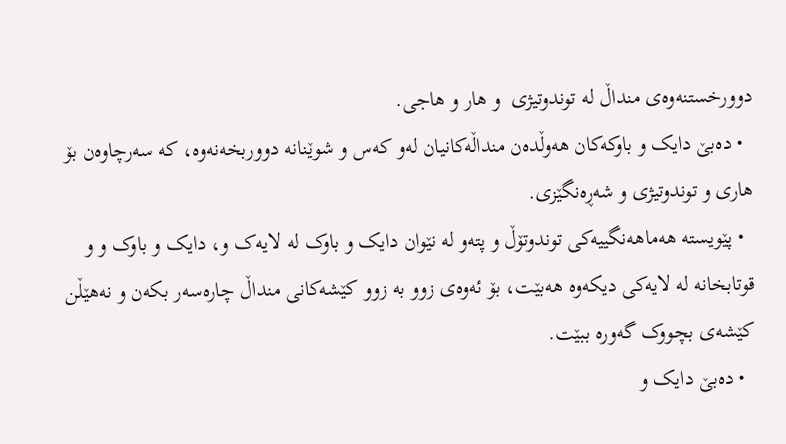دوورخستنەوەی منداڵ لە توندوتیژی  و هار و هاجی.
  • دەبێ دایک و باوکەکان هەوڵدەن منداڵەکانیان لەو کەس و شوێنانە دووربخەنەوە، کە سەرچاوەن بۆ هاری و توندوتیژی و شەڕەنگێزی.
  • پێویستە هەماهەنگییەکی توندوتۆڵ و پتەو لە نێوان دایک و باوک لە لایەک و، دایک و باوک و و قوتابخانە لە لایەکی دیکەوە هەبێت، بۆ ئەوەی زوو بە زوو کێشەکانی منداڵ چارەسەر بکەن و نەهێڵن کێشەی بچووک گەورە ببێت.
  • دەبێ دایک و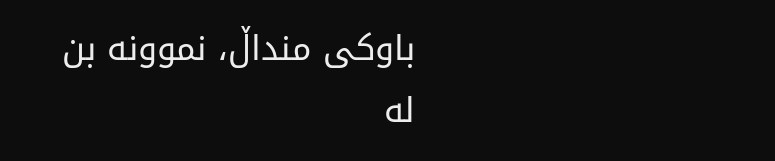باوکی منداڵ، نموونە بن لە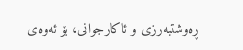ڕەوشتبەرزی و ئاکارجوانی، بۆ ئەوەی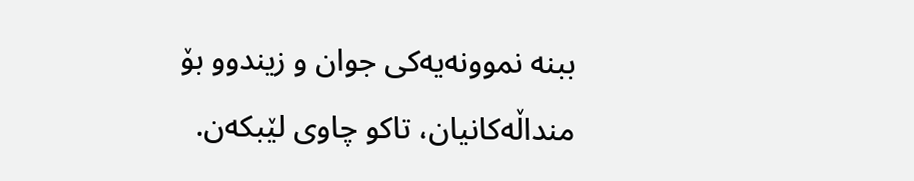ببنە نموونەیەکی جوان و زیندوو بۆ منداڵەکانیان، تاکو چاوی لێبکەن.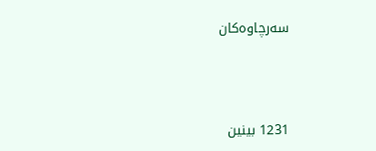سەرچاوەکان



1231 بینین